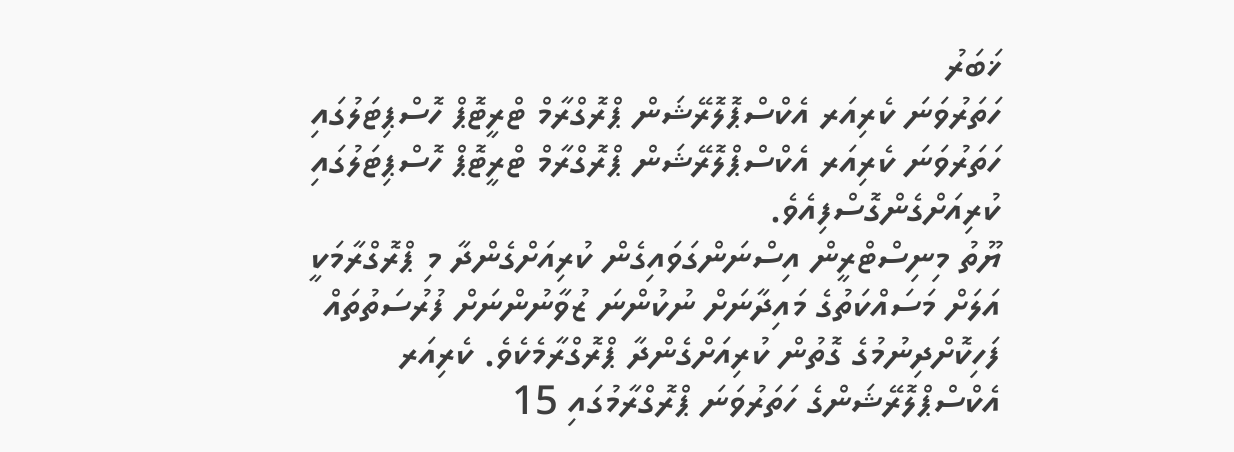ޚަބަރު
ހަތަރުވަނަ ކެރިއަރ އެކްސްޕޮލޮރޭޝަން ޕްރޮގްރާމް ޓްރީޓޮޕް ހޮސްޕިޓަލުގައި
ހަތަރުވަނަ ކެރިއަރ އެކްސްޕްލޮރޭޝަން ޕްރޮގްރާމް ޓްރީޓޮޕް ހޮސްޕިޓަލުގައި ކުރިއަށްގެންގޮސްފިއެވެ.
ޔޫތު މިނިސްޓްރީން އިސްނަންގަވައިގެން ކުރިއަށްގެންދާ މި ޕްރޮގްރާމަކީ އަލަށް މަސައްކަތުގެ މައިދާނަށް ނުކުންނަ ޒުވާނުންނަށް ފުރުސަތުތައް ފަހިކޮށްދިނުމުގެ ގޮތުން ކުރިއަށްގެންދާ ޕްރޮގްރާމެކެވެ. ކެރިއަރ އެކްސްޕްލޮރޭޝަންގެ ހަތަރުވަނަ ޕްރޮގްރާމުގައި 15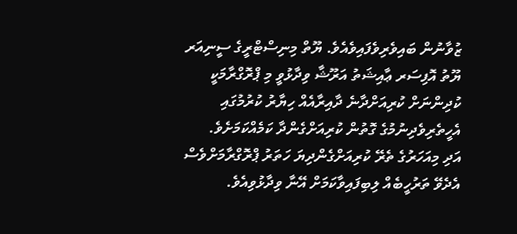ޒުވާނުން ބައިވެރިވެފައިވެއެވެ. ޔޫތް މިނިސްޓްރީގެ ސީނިއަރ ޔޫތު އޮފިސަރ ޢާއިޝަތު އަރޫޝާ ވިދާޅުވީ މި ޕްރޮގްރާމަކީ ކުދިންނަށް ކުރިއަށްދާނެ ދާއިރާއެއް ހިޔާރު ކުރުމުގައި އެހީތެރިވެދިނުމުގެ ގޮތުން ކުރިއަށްގެންދާ ކަމެއްކަމަށެވެ.
އަދި މިއަހަރުގެ ތެރޭ ކުރިއަށްގެންދިޔަ ހަތަރު ޕްރޮގްރާމަށްވެސް އެދެވޭ ތަރުހީބެއް ލިބިފައިވާކަމަށް އޭނާ ވިދާޅުވިއެވެ.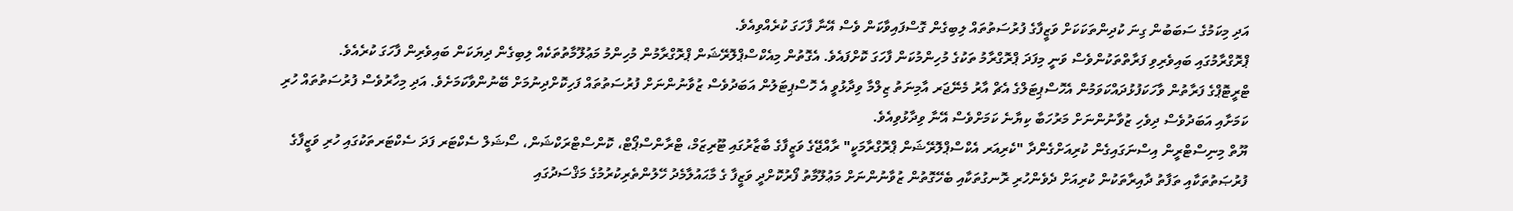އަދި މިކަމުގެ ސަބަބުން ގިނަ ކުދިންތަކަކަށް ވަޒީފާގެ ފުރުސަތުތައް ލިބިގެން ގޮސްފައިވާކަން ވެސް އޭނާ ފާހަގަ ކުރެއްވިއެވެ.
ޕްރޮގްރާމުގައި ބައިވެރިވި ފަރާތްތަކުންވެސް ވަނީ މިފަދަ ޕްރޮގްރާމު ތަކުގެ މުހިންމުކަން ފާހަގަ ކޮށްފައެވެ. އެގޮތުން މިއެކްސްޕްލޮރޭޝަން ޕްރޮގްރާމުން މުހިންމު މަޢުލޫމާތުތަކެއް ލިބިގެން ދިޔަކަން ބައިވެރިން ފާހަގަ ކުރެއެވެ.
ޓްރީޓޮޕްގެ ފަރާތުން ވާހަކަފުޅުދައްކަވަމުން އެހޮސްޕިޓަލްގެ އެޗް އާރު މެނޭޖަރ އާމިނަތު ޒިލްމާ ވިދާޅުވީ އެ ހޮސްޕިޓަލުން އަބަދުވެސް ޒުވާނުންނަށް ފުރުސަތުތައް ފަހިކޮށްދިނުމަށް ބޭނުންވާކަމަށެވެ. އަދި މިހާރުވެސް ފުރުސަތުތައް ހުރި ކަމަށާއި އަބަދުވެސް ދިވެހި ޒުވާނުންނަށް މަރުހަބާ ކިޔާނެ ކަމަށްވެސް އޭނާ ވިދާޅުވިއެވެ.
ޔޫތް މިނިސްޓްރީން އިސްނަގައިގެން ކުރިއަށްގެންދާ "ކެރިއަރ އެކްސްޕްލޮރޭޝަން ޕްރޮގްރާމަކީ" ރާއްޖޭގެ ވަޒީފާގެ ބާޒާރުގައި ޓޫރިޒަމް، ޓްރާންސްޕޯޓް، ކޮންސްޓްރަކްޝަން، ސޯޝަލް ސެކްޓަރ ފަދަ ސެކްޓަރތަކުގައި ހުރި ވަޒީފާގެ ފުރުޞަތުތަކާއި ތަފާތު ދާއިރާތަކުން ކުރިއަށް ދެވެންހުރި ރޮނގުތަކާއި ބެހޭގޮތުން ޒުވާނުންނަށް މަޢުލޫމާތު ފޯރުކޮށްދީ ވަޒީފާ ގެ މާޙައުލާމެދު ހޭލުންތެރިކުރުމުގެ މަޤްސަދުގައި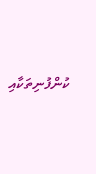ކުންފުނިތަކާއި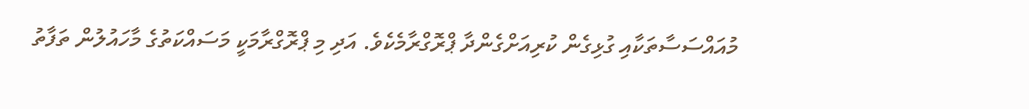މުއައްސަސާތަކާއި ގުޅިގެން ކުރިއަށްގެންދާ ޕްރޮގްރާމެކެވެ. އަދި މި ޕްރޮގްރާމަކީ މަސައްކަތުގެ މާހައުލުން ތަފާތު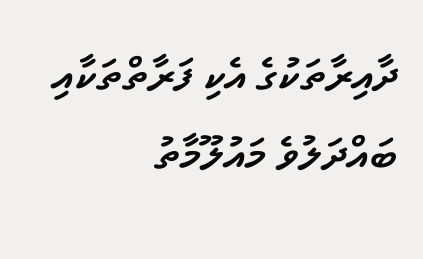ދާއިރާތަކުގެ އެކި ފަރާތްތަކާއި ބައްދަލުވެ މައުލޫމާތު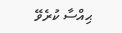ޙިއްސާ ކުރެވޭ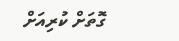ގޮތަށް ކުރިއަށް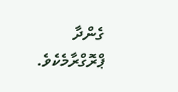ގެންދާ ޕްރޮގްރާމެކެވެ.